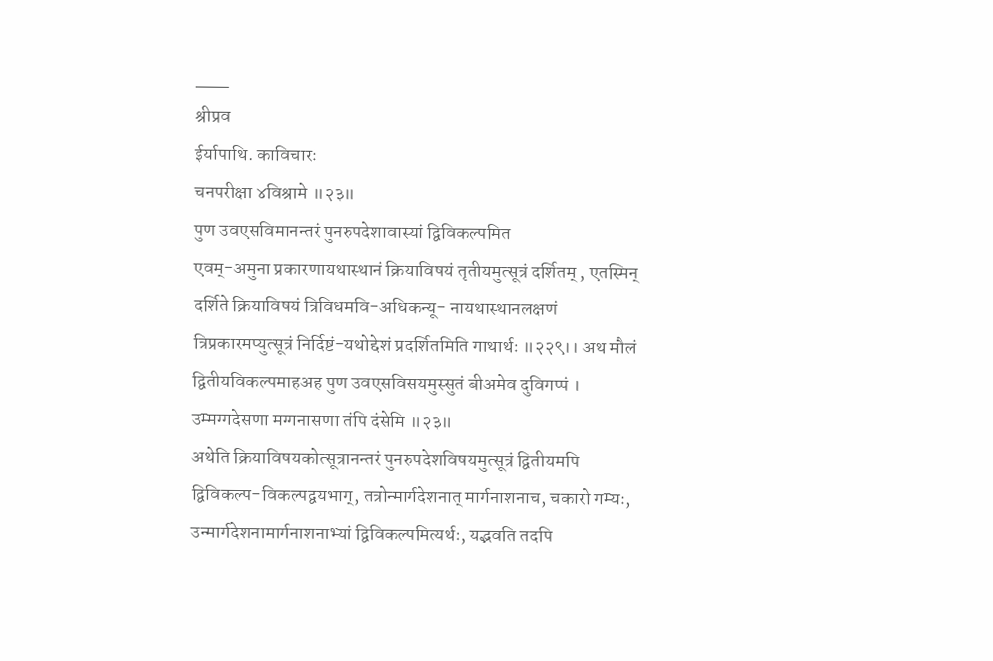___
श्रीप्रव
ईर्यापाथि. काविचारः
चनपरीक्षा ४विश्रामे ॥२३॥
पुण उवएसविमानन्तरं पुनरुपदेशावास्यां द्विविकल्पमित
एवम्-अमुना प्रकारणायथास्थानं क्रियाविषयं तृतीयमुत्सूत्रं दर्शितम् , एतस्मिन् दर्शिते क्रियाविषयं त्रिविधमवि-अधिकन्यू- नायथास्थानलक्षणं त्रिप्रकारमप्युत्सूत्रं निर्दिष्टं-यथोद्देशं प्रदर्शितमिति गाथार्थः ॥२२९।। अथ मौलं द्वितीयविकल्पमाहअह पुण उवएसविसयमुस्सुतं बीअमेव दुविगप्पं । उम्मग्गदेसणा मग्गनासणा तंपि दंसेमि ॥२३॥
अथेति क्रियाविषयकोत्सूत्रानन्तरं पुनरुपदेशविषयमुत्सूत्रं द्वितीयमपि द्विविकल्प-विकल्पद्वयभाग्, तत्रोन्मार्गदेशनात् मार्गनाशनाच, चकारो गम्यः, उन्मार्गदेशनामार्गनाशनाभ्यां द्विविकल्पमित्यर्थः, यद्भवति तदपि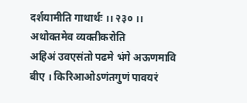दर्शयामीति गाथार्थः ।। २३० ।। अथोक्तमेव व्यक्तीकरोति
अहिअं उवएसंतो पढमे भंगे अऊणमावि बीए । किरिआओऽणंतगुणं पावयरं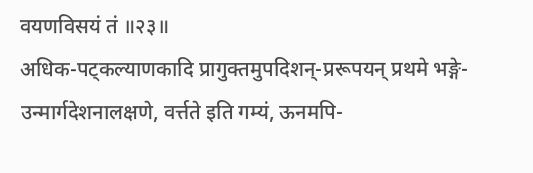वयणविसयं तं ॥२३॥
अधिक-पट्कल्याणकादि प्रागुक्तमुपदिशन्-प्ररूपयन् प्रथमे भङ्गे-उन्मार्गदेशनालक्षणे, वर्त्तते इति गम्यं, ऊनमपि-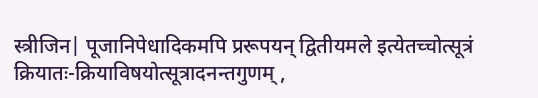स्त्रीजिन| पूजानिपेधादिकमपि प्ररूपयन् द्वितीयमले इत्येतच्चोत्सूत्रं क्रियातः-क्रियाविषयोत्सूत्रादनन्तगुणम् ,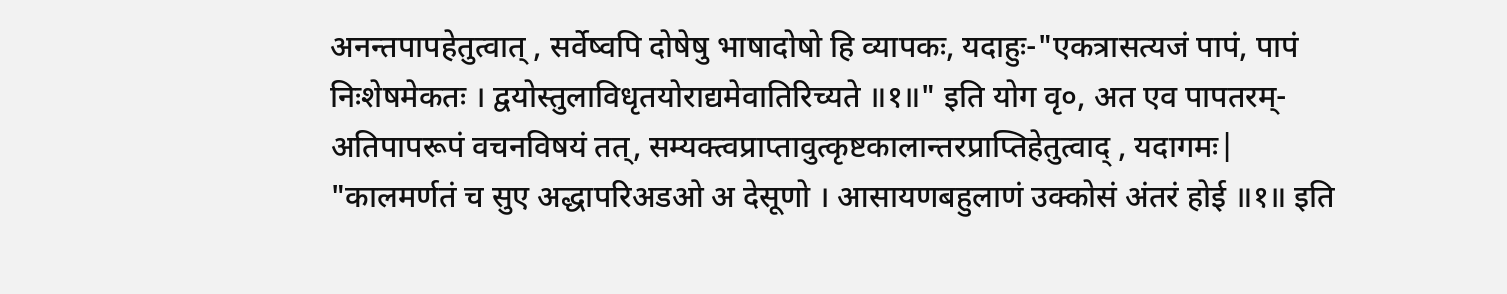अनन्तपापहेतुत्वात् , सर्वेष्वपि दोषेषु भाषादोषो हि व्यापकः, यदाहुः-"एकत्रासत्यजं पापं, पापं निःशेषमेकतः । द्वयोस्तुलाविधृतयोराद्यमेवातिरिच्यते ॥१॥" इति योग वृ०, अत एव पापतरम्-अतिपापरूपं वचनविषयं तत्, सम्यक्त्वप्राप्तावुत्कृष्टकालान्तरप्राप्तिहेतुत्वाद् , यदागमः| "कालमर्णतं च सुए अद्धापरिअडओ अ देसूणो । आसायणबहुलाणं उक्कोसं अंतरं होई ॥१॥ इति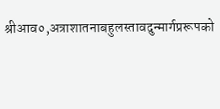श्रीआव०,अत्राशातनाबहुलस्तावदुन्मार्गप्ररूपको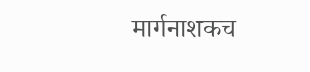मार्गनाशकच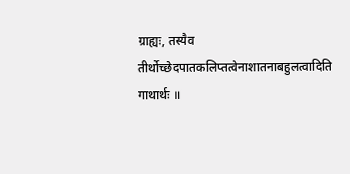ग्राह्यः, तस्यैव तीर्थोच्छेदपातकलिप्तत्वेनाशातनाबहुलत्वादिति गाथार्थः ॥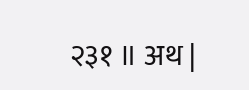२३१ ॥ अथ |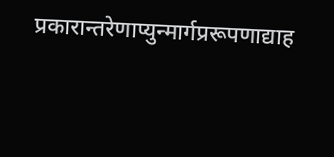प्रकारान्तरेणाप्युन्मार्गप्ररूपणाद्याह